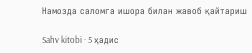Намозда саломга ишора билан жавоб қайтариш

Sahv kitobi · 5 ҳадис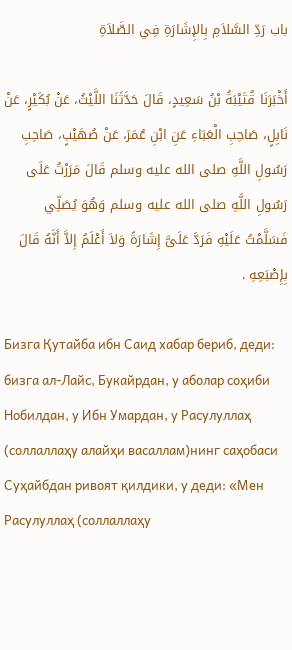باب رَدِّ السَّلاَمِ بِالإِشَارَةِ فِي الصَّلاَةِ

أَخْبَرَنَا قُتَيْبَةُ بْنُ سَعِيدٍ، قَالَ حَدَّثَنَا اللَّيْثُ، عَنْ بُكَيْرٍ، عَنْ نَابِلٍ، صَاحِبِ الْعَبَاءِ عَنِ ابْنِ عُمَرَ، عَنْ صُهَيْبٍ، صَاحِبِ رَسُولِ اللَّهِ صلى الله عليه وسلم قَالَ مَرَرْتُ عَلَى رَسُولِ اللَّهِ صلى الله عليه وسلم وَهُوَ يُصَلِّي فَسَلَّمْتُ عَلَيْهِ فَرَدَّ عَلَىَّ إِشَارَةً وَلاَ أَعْلَمُ إِلاَّ أَنَّهُ قَالَ بِإِصْبَعِهِ .

Бизга Қутайба ибн Саид хабар бериб, деди: бизга ал-Лайс, Букайрдан, у аболар соҳиби Нобилдан, у Ибн Умардан, у Расулуллаҳ (соллаллаҳу алайҳи васаллам)нинг саҳобаси Суҳайбдан ривоят қилдики, у деди: «Мен Расулуллаҳ (соллаллаҳу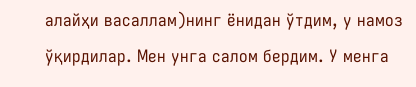алайҳи васаллам)нинг ёнидан ўтдим, у намоз ўқирдилар. Мен унга салом бердим. У менга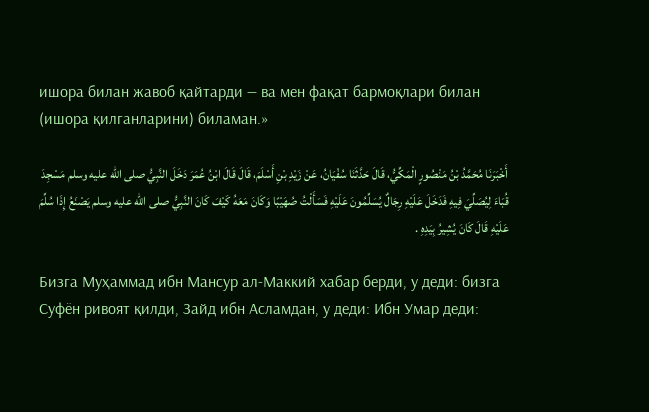ишора билан жавоб қайтарди — ва мен фақат бармоқлари билан (ишора қилганларини) биламан.»

أَخْبَرَنَا مُحَمَّدُ بْنُ مَنْصُورٍ الْمَكِّيُّ، قَالَ حَدَّثَنَا سُفْيَانُ، عَنْ زَيْدِ بْنِ أَسْلَمَ، قَالَ قَالَ ابْنُ عُمَرَ دَخَلَ النَّبِيُّ صلى الله عليه وسلم مَسْجِدَ قُبَاءَ لِيُصَلِّيَ فِيهِ فَدَخَلَ عَلَيْهِ رِجَالٌ يُسَلِّمُونَ عَلَيْهِ فَسَأَلْتُ صُهَيْبًا وَكَانَ مَعَهُ كَيْفَ كَانَ النَّبِيُّ صلى الله عليه وسلم يَصْنَعُ إِذَا سُلِّمَ عَلَيْهِ قَالَ كَانَ يُشِيرُ بِيَدِهِ .

Бизга Муҳаммад ибн Мансур ал-Маккий хабар берди, у деди: бизга Суфён ривоят қилди, Зайд ибн Асламдан, у деди: Ибн Умар деди: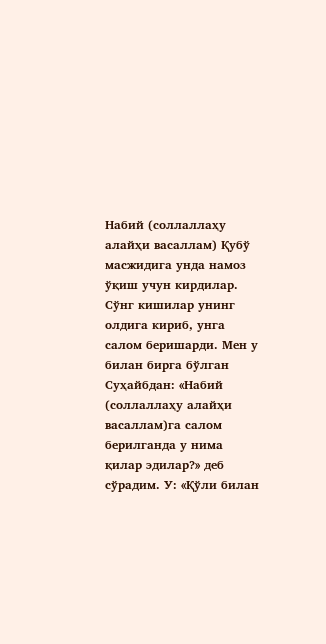Набий (соллаллаҳу алайҳи васаллам) Қубў масжидига унда намоз ўқиш учун кирдилар. Сўнг кишилар унинг олдига кириб, унга салом беришарди. Мен у билан бирга бўлган Суҳайбдан: «Набий (соллаллаҳу алайҳи васаллам)га салом берилганда у нима қилар эдилар?» деб сўрадим. У: «Қўли билан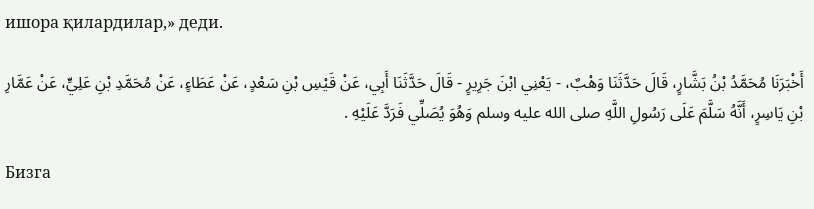ишора қилардилар,» деди.

أَخْبَرَنَا مُحَمَّدُ بْنُ بَشَّارٍ، قَالَ حَدَّثَنَا وَهْبٌ، - يَعْنِي ابْنَ جَرِيرٍ - قَالَ حَدَّثَنَا أَبِي، عَنْ قَيْسِ بْنِ سَعْدٍ، عَنْ عَطَاءٍ، عَنْ مُحَمَّدِ بْنِ عَلِيٍّ، عَنْ عَمَّارِ بْنِ يَاسِرٍ، أَنَّهُ سَلَّمَ عَلَى رَسُولِ اللَّهِ صلى الله عليه وسلم وَهُوَ يُصَلِّي فَرَدَّ عَلَيْهِ .

Бизга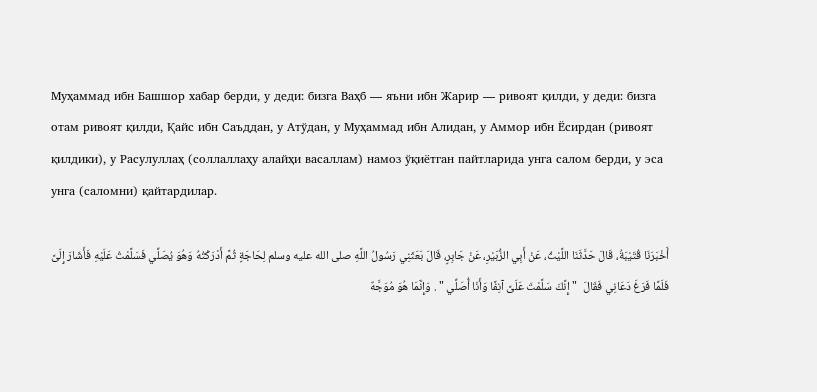Муҳаммад ибн Башшор хабар берди, у деди: бизга Ваҳб — яъни ибн Жарир — ривоят қилди, у деди: бизга отам ривоят қилди, Қайс ибн Саъддан, у Атўдан, у Муҳаммад ибн Алидан, у Аммор ибн Ёсирдан (ривоят қилдики), у Расулуллаҳ (соллаллаҳу алайҳи васаллам) намоз ўқиётган пайтларида унга салом берди, у эса унга (саломни) қайтардилар.

أَخْبَرَنَا قُتَيْبَةُ، قَالَ حَدَّثَنَا اللَّيْثُ، عَنْ أَبِي الزُّبَيْرِ، عَنْ جَابِرٍ، قَالَ بَعَثَنِي رَسُولُ اللَّهِ صلى الله عليه وسلم لِحَاجَةٍ ثُمَّ أَدْرَكْتُهُ وَهُوَ يُصَلِّي فَسَلَّمْتُ عَلَيْهِ فَأَشَارَ إِلَىَّ فَلَمَّا فَرَغَ دَعَانِي فَقَالَ  " إِنَّكَ سَلَّمْتَ عَلَىَّ آنِفًا وَأَنَا أُصَلِّي " . وَإِنَّمَا هُوَ مُوَجَّهٌ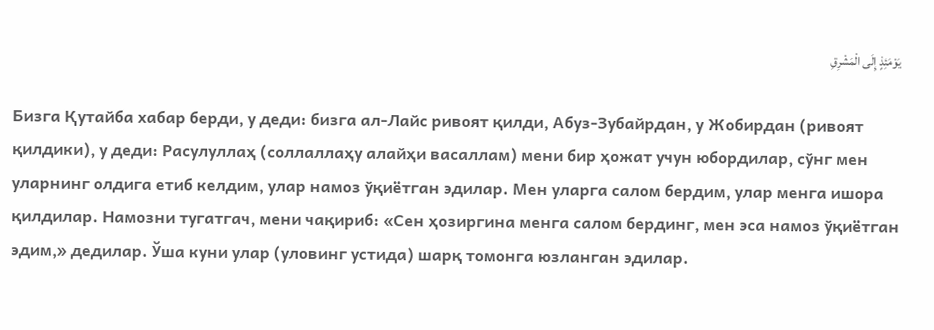يَوْمَئِذٍ إِلَى الْمَشْرِقِ

Бизга Қутайба хабар берди, у деди: бизга ал-Лайс ривоят қилди, Абуз-Зубайрдан, у Жобирдан (ривоят қилдики), у деди: Расулуллаҳ (соллаллаҳу алайҳи васаллам) мени бир ҳожат учун юбордилар, сўнг мен уларнинг олдига етиб келдим, улар намоз ўқиётган эдилар. Мен уларга салом бердим, улар менга ишора қилдилар. Намозни тугатгач, мени чақириб: «Сен ҳозиргина менга салом бердинг, мен эса намоз ўқиётган эдим,» дедилар. Ўша куни улар (уловинг устида) шарқ томонга юзланган эдилар.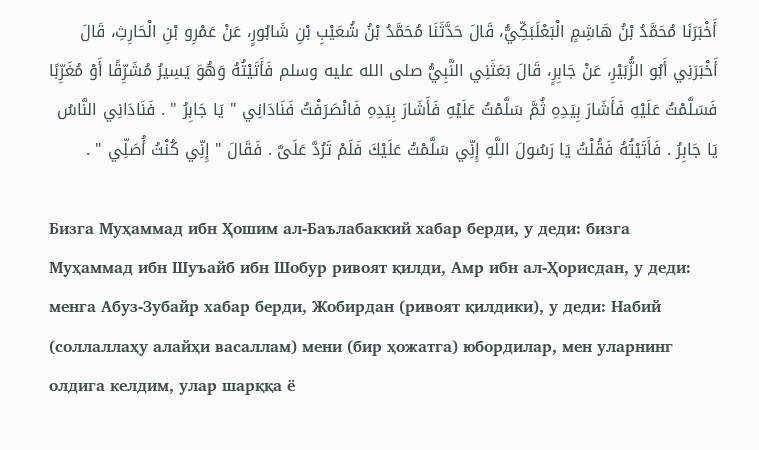أَخْبَرَنَا مُحَمَّدُ بْنُ هَاشِمٍ الْبَعْلَبَكِّيُّ، قَالَ حَدَّثَنَا مُحَمَّدُ بْنُ شُعَيْبِ بْنِ شَابُورٍ، عَنْ عَمْرِو بْنِ الْحَارِثِ، قَالَ أَخْبَرَنِي أَبُو الزُّبَيْرِ، عَنْ جَابِرٍ، قَالَ بَعَثَنِي النَّبِيُّ صلى الله عليه وسلم فَأَتَيْتُهُ وَهُوَ يَسِيرُ مُشَرِّقًا أَوْ مُغَرِّبًا فَسَلَّمْتُ عَلَيْهِ فَأَشَارَ بِيَدِهِ ثُمَّ سَلَّمْتُ عَلَيْهِ فَأَشَارَ بِيَدِهِ فَانْصَرَفْتُ فَنَادَانِي " يَا جَابِرُ " . فَنَادَانِي النَّاسُ يَا جَابِرُ . فَأَتَيْتُهُ فَقُلْتُ يَا رَسُولَ اللَّهِ إِنِّي سَلَّمْتُ عَلَيْكَ فَلَمْ تَرُدَّ عَلَىَّ . فَقَالَ " إِنِّي كُنْتُ أُصَلِّي " .

Бизга Муҳаммад ибн Ҳошим ал-Баълабаккий хабар берди, у деди: бизга Муҳаммад ибн Шуъайб ибн Шобур ривоят қилди, Амр ибн ал-Ҳорисдан, у деди: менга Абуз-Зубайр хабар берди, Жобирдан (ривоят қилдики), у деди: Набий (соллаллаҳу алайҳи васаллам) мени (бир ҳожатга) юбордилар, мен уларнинг олдига келдим, улар шарққа ё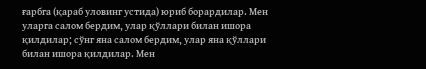ғарбга (қараб уловинг устида) юриб борардилар. Мен уларга салом бердим, улар қўллари билан ишора қилдилар; сўнг яна салом бердим, улар яна қўллари билан ишора қилдилар. Мен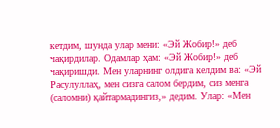кетдим, шунда улар мени: «Эй Жобир!» деб чақирдилар. Одамлар ҳам: «Эй Жобир!» деб чақиришди. Мен уларнинг олдига келдим ва: «Эй Расулуллаҳ, мен сизга салом бердим, сиз менга (саломни) қайтармадингиз,» дедим. Улар: «Мен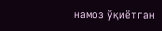намоз ўқиётган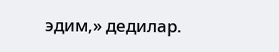эдим,» дедилар.